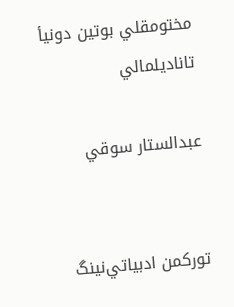مختومقلي بوتين دونيأ تاناديلمالي

عبدالستار سوقي


توركمن ادبياتي‌نينگ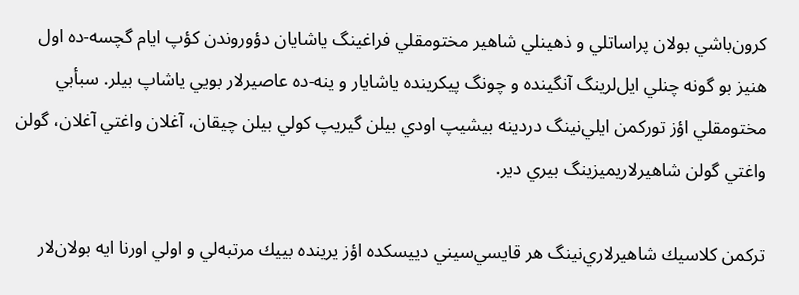كرون‌باشي بولان پراساتلي و ذهينلي شاهير مختومقلي فراغينگ ياشايان دؤوروندن كؤپ ايام گچسه-ده اول هنيز بو گونه چنلي ايل‌لرينگ آنگينده و چونگ پيكرينده ياشايار و ينه-ده عاصيرلار بويي ياشاپ بيلر. سبأبي مختومقلي اؤز توركمن ايلي‌نينگ دردينه بيشيپ اودي بيلن گيريپ كولي بيلن چيقان، آغلان واغتي آغلان، گولن واغتي گولن شاهيرلاريميزينگ بيري دير.

تركمن كلاسيك شاهيرلاري‌نينگ هر قايسي‌سيني دييسكده اؤز يرينده بييك مرتبه‌لي و اولي اورنا ايه بولان‌لار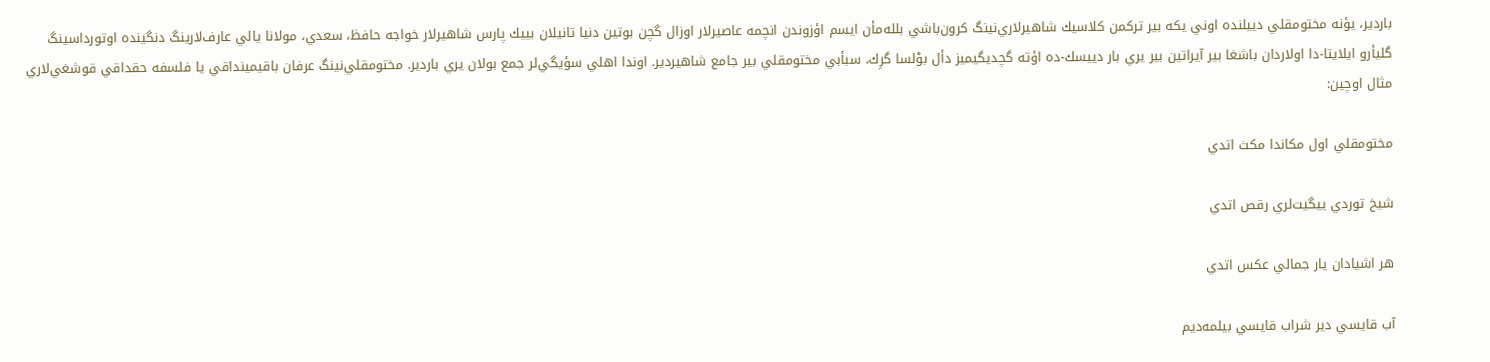باردير، يؤنه مختومقلي دييلنده اوني يكه بير تركمن كلاسيك شاهيرلاري‌نينگ كرون‌باشي بلله‌مأن ايسم اؤزوندن انچمه عاصيرلار اوزال گچن بوتين دنيا تانيلان بييك پارس شاهيرلار خواجه حافظ، سعدي، مولانا يالي عارف‌لارينگ دنگينده اوتورداسينگ گليأرو ايلايتا-دا اولاردان باشغا بير آيراتين بير يري بار دييسك-ده اؤته گچديگيميز دأل بوْلسا گرِك، سبأبي مختومقلي بير جامع شاهيردير. اوندا اهلي سؤيگي‌لر جمع بولان يري باردير. مختومقلي‌نينگ عرفان باقيمينداقي يا فلسفه حقداقي قوشغي‌لاري مثال اوچين:

مختومقلي اول مكاندا مكث اتدي

شيخ توردي ييگيت‌لري رقص اتدي

هر اشيادان يار جمالي عكس اتدي

آب قايسي دير شراب قايسي بيلمه‌ديم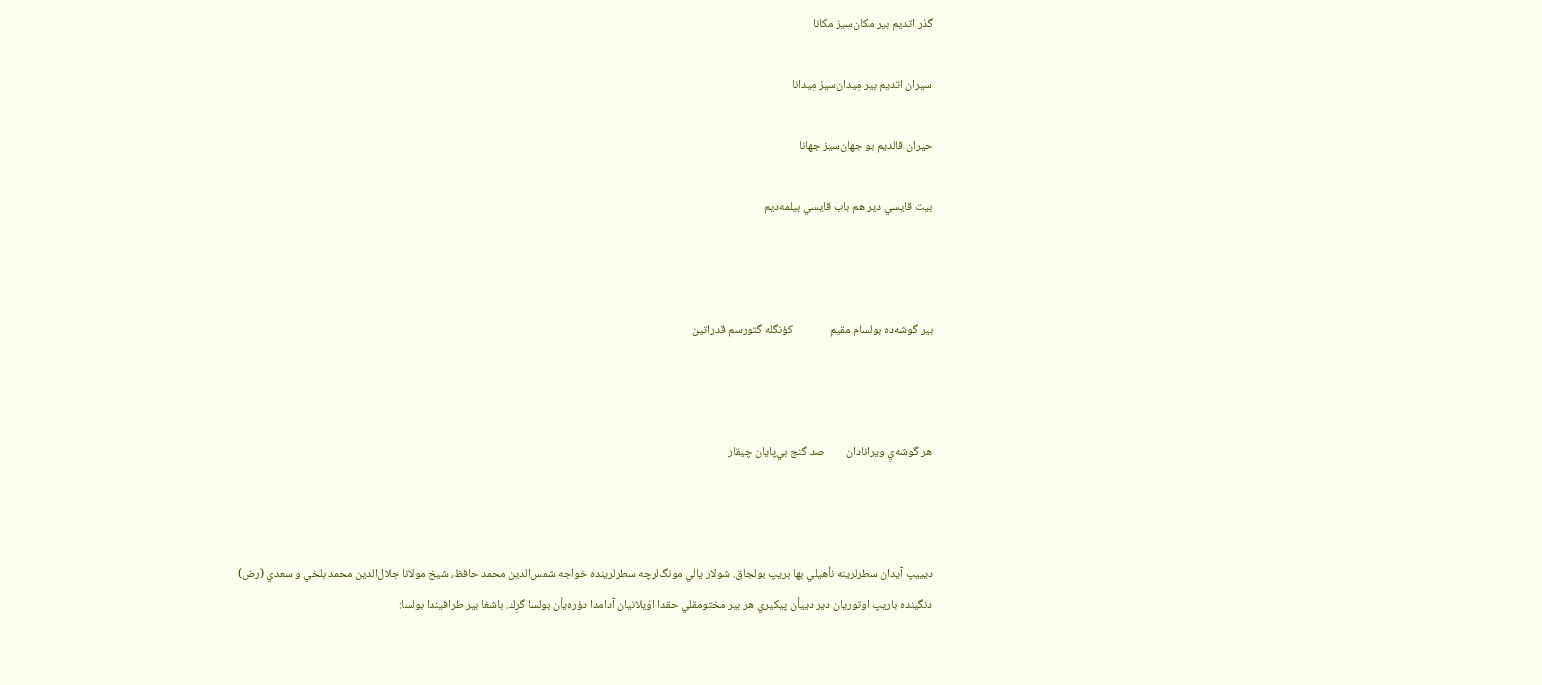گذر اتديم بير مكان‌سيز مكانا

سيران اتديم بير مِيدان‌سيز مِيدانا

حيران قالديم بو جهان‌سيز جهانا

بيت قايسي دير هم باب قايسي بيلمه‌ديم



بير گوشه‌ده بولسام مقيم              كؤنگله گتورسم قدراتين



هر گوشه‌يِ ويرانادان        صد گنج بي‌پايان چيقار



ديييپ آيدان سطرلرينه نأهيلي بها بريپ بولجاق. شولار يالي مونگ‌لرچه سطرلرينده خواجه شمس‌الدين محمد حافظ، شيخ مولانا جلال‌الدين محمد بلخي و سعدي (رض) دنگينده باريپ اوتوريان دير دييأن پيكيري هر بير مختومقلي حقدا اوْيلانيان آدامدا دؤره‌يأن بولسا گرِك. باشغا بير طرافيندا بولسا: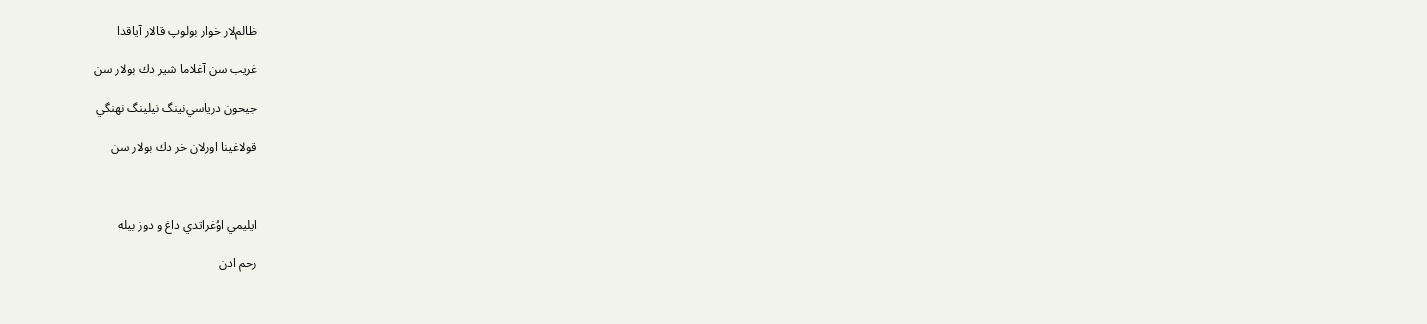ظالم‌لار خوار بولوپ قالار آياقدا

غريب سن آغلاما شير دك بولار سن

جيحون درياسي‌نينگ نيلينگ نهنگي

قولاغينا اورلان خر دك بولار سن



ايليمي اوُغراتدي داغ و دوز بيله

رحم ادن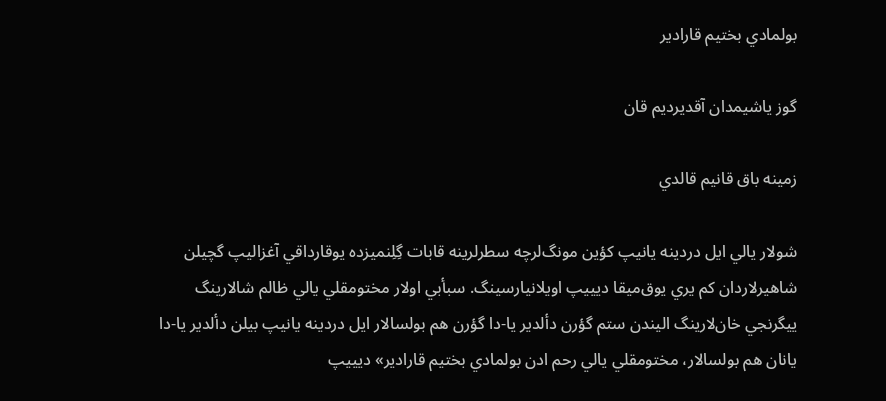بولمادي بختيم قارادير

گوز ياشيمدان آقديرديم قان

زمينه باق قانيم قالدي

شولار يالي ايل دردينه يانيپ كؤين مونگ‌لرچه سطرلرينه قابات گِلِنميزده يوقارداقي آغزاليپ گچيلن شاهيرلاردان كم يري يوق‌ميقا ديييپ اويلانيارسينگ. سبأبي اولار مختومقلي يالي ظالم شالارينگ ييگرنجي خان‌لارينگ اليندن ستم گؤرن دألدير يا-دا گؤرن هم بولسالار ايل دردينه يانيپ بيلن دألدير يا-دا يانان هم بولسالار، مختومقلي يالي رحم ادن بولمادي بختيم قارادير» ديييپ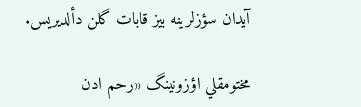آيدان سؤزلرينه بيز قابات گلن دألديريس.

مختومقلي اؤزونينگ «رحم ادن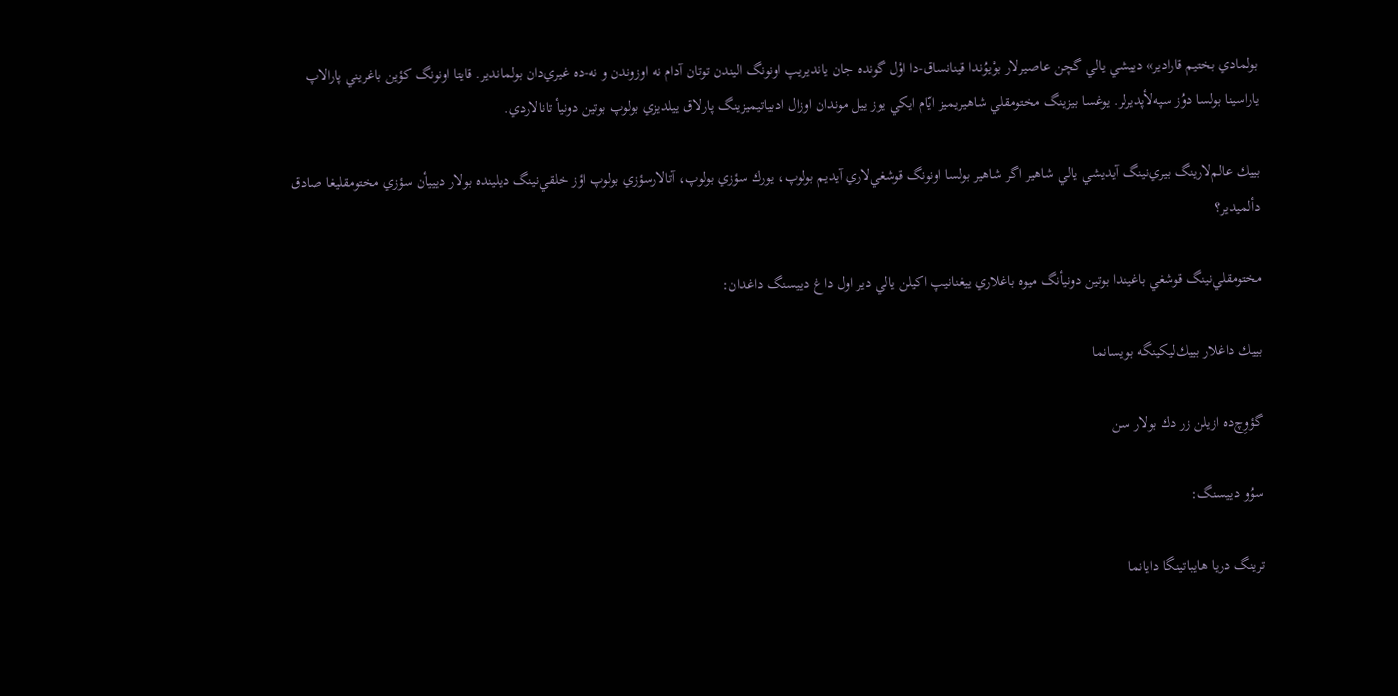بولمادي بختيم قارادير» دييشي يالي گچن عاصيرلار بوْيوُندا قينانساق-دا اوْل گونده جان يانديريپ اونونگ اليندن توتان آدام نه اوزوندن و نه-ده غيري‌دان بولماندير. قايتا اونونگ كؤين باغريني پارالاپ ياراسينا بولسا دوُز سپه‌لأپديرلر. يوغسا بيزينگ مختومقلي شاهيريميز ايّام ايكي يوز ييل موندان اوزال ادبياتيميزينگ پارلاق ييلديزي بولوپ بوتين دونيأ تانالاردي.

بييك عالم‌لارينگ بيري‌نينگ آيديشي يالي شاهير اگر شاهير بولسا اونونگ قوشغي‌لاري آيديم بولوپ، يورك سؤزي بولوپ، آتالارسؤزي بولوپ اؤز خلقي‌نينگ ديلينده بولار ديييأن سؤزي مختومقليغا صادق دألميدير؟

مختومقلي‌نينگ قوشغي باغيندا بوتين دونيأنگ ميوه باغلاري ييغنانيپ اكيلن يالي دير اول داغ‌ دييسنگ داغدان:

بييك داغلار بييك‌ليكينگه بويسانما

گؤوِچ‌ده ازيلن زر دك بولار سن

سوُو دييسنگ:

ترينگ دريا هايباتينگا دايانما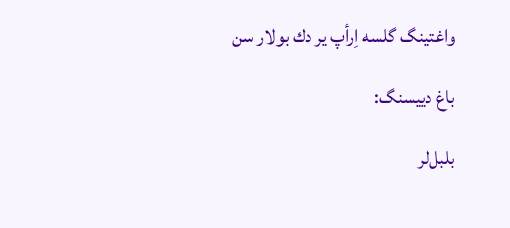واغتينگ گلسه اِرأپ ير دك بولار سن

باغ دييسنگ:

بلبل‌لر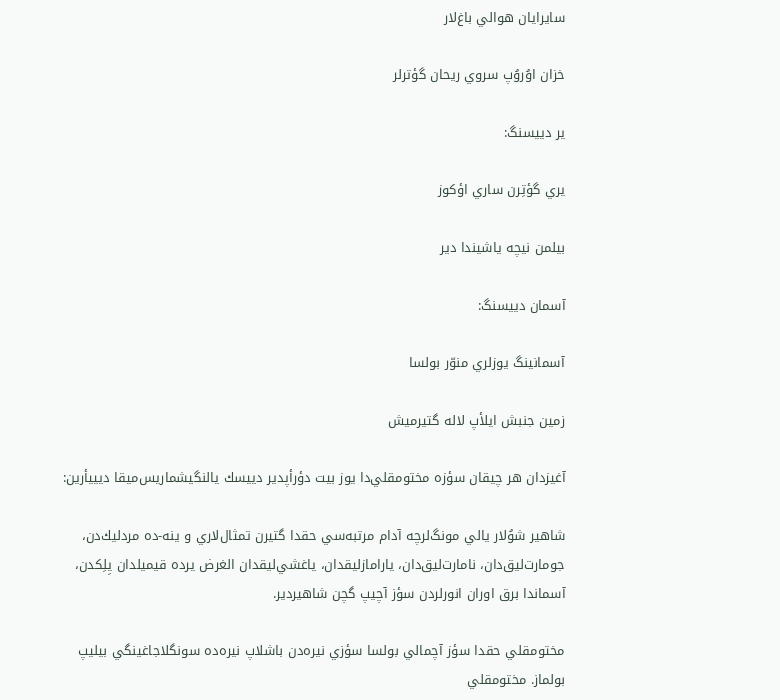سايرايان هوالي باغ‌لار

خزان اوُروُپ سروي ريحان گؤترلر

ير دييسنگ:

يري گؤتِرن ساري اؤكوز

بيلمن نيچه ياشيندا دير

آسمان دييسنگ:

آسمانينگ يوزلري منوّر بولسا

زمين جنبش ايلأپ لاله گتيرميش

آغيزدان هر چيقان سؤزه مختومقلي‌دا يوز بيت دؤرأپدير دييسك يالنگيشماريس‌ميقا ديييأرين:

شاهير شوُلار يالي مونگ‌لرچه آدام مرتبه‌سي حقدا گتيرن تمثال‌لاري و ينه-ده مردليك‌دن، جومارت‌ليق‌دان، نامارت‌ليق‌دان، يارامازليقدان، ياغشي‌ليقدان الغرض يرده قيميلدان يِلِكدن، آسماندا برق اوران انورلردن سؤز آچيپ گچن شاهيردير.

مختومقلي حقدا سؤز آچمالي بولسا سؤزي نيره‌دن باشلاپ نيره‌ده سونگلاجاغينگي بيليپ بولماز. مختومقلي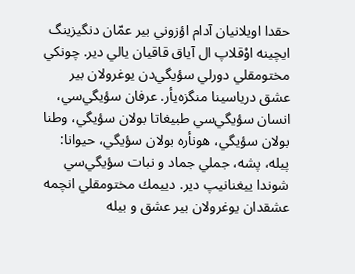حقدا اويلانيان آدام اؤزوني بير عمّان دنگيزينگ ايچينه اوْقلاپ ال آياق قاقيان يالي دير. چونكي مختومقلي دورلي سؤيگي‌دن يوغرولان بير عشق درياسينا منگزه‌يأر. عرفان سؤيگي‌سي، انسان سؤيگي‌سي طبيغاتا بولان سؤيگي، وطنا بولان سؤيگي، هونأره بولان سؤيگي، حيوانا: پيله، پشه، جملي جماد و نبات سؤيگي‌سي شوندا ييغنانيپ دير. دييمك مختومقلي انچمه عشقدان يوغرولان بير عشق و بيله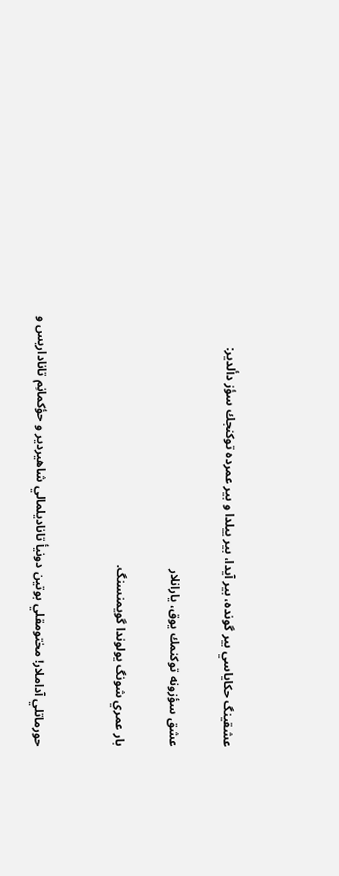عشقينگ حكاياسي بير گونده، بير آيدا، بير ييلدا و بير عمرده توكنجك سؤز دألدير:

عشق سؤزونه توكنمك يوق، يارانلار

بار عمري شونگ يولوندا گويمنسنگ.


حورماتلي آداملار! مختومقلي بوتين دونيأ تاناديلمالي شاهيردير و حؤكمانِم تاناداريس و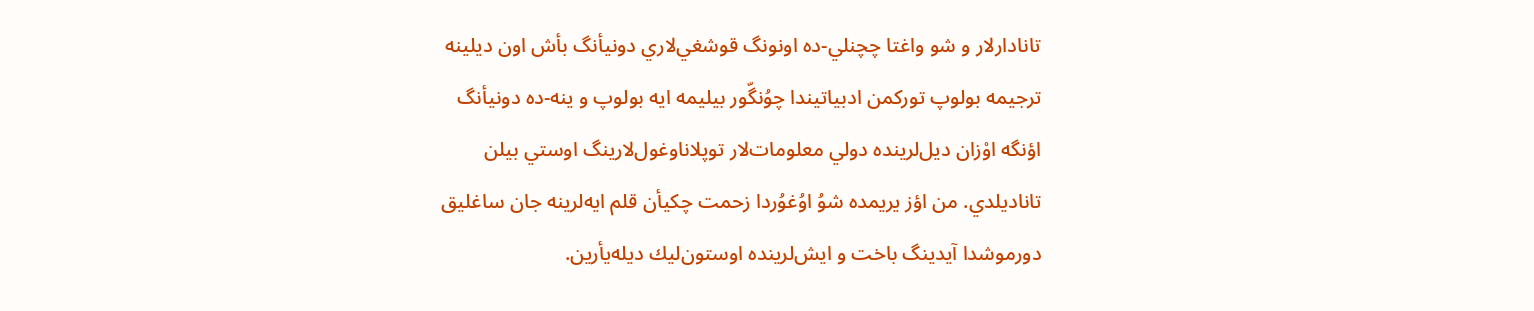تانادارلار و شو واغتا چچنلي-ده اونونگ قوشغي‌لاري دونيأنگ بأش اون ديلينه ترجيمه بولوپ توركمن ادبياتيندا چوُنگّور بيليمه ايه بولوپ و ينه-ده دونيأنگ اؤنگه اوْزان ديل‌لرينده دولي معلومات‌لار توپلاناوغول‌لارينگ اوستي بيلن تاناديلدي. من اؤز يريمده شوُ اوُغوُردا زحمت چكيأن قلم ايه‌لرينه جان ساغليق دورموشدا آيدينگ باخت و ايش‌لرينده اوستون‌ليك ديله‌يأرين.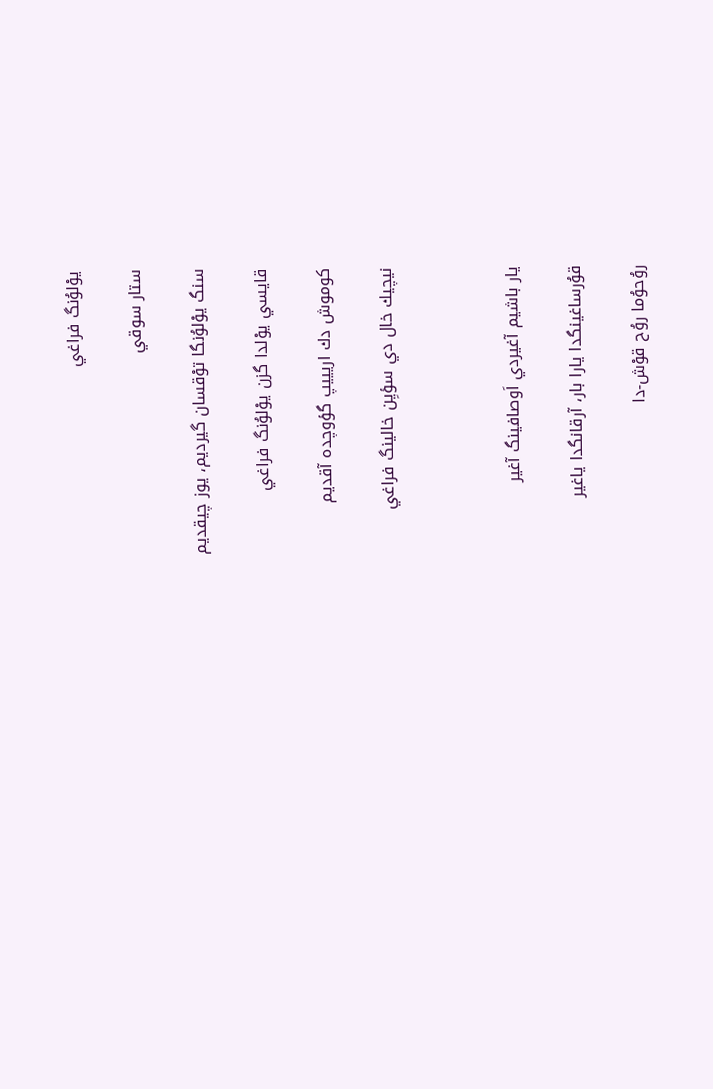يوْلوُنگ فراغي

ستار سوقي

سنگ يوْلوُنگا توْقسان گيرديم، يوز چيقديم

قايسي يوْلدا گزن يوْلوُنگ فراغي

كوموش دك اريييپ گؤوچده آقديم

نيچيك خال دي سؤيِن خالينگ فراغي



يار باشيم آغيردي اَوصافينگ آغير

قوُرساغينگدا يارا بار، آرقانگدا ياغير

روُحوُما روُح قوْش-دا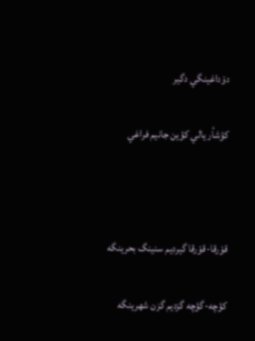دوْداغينگي دگير

كؤشأر يالي كؤين جانيم فراغي



قوْرقا-قوْرقا گيرديم سنينگ بحرينگه

كؤچه-گؤچه گزديم گزن شهرينگه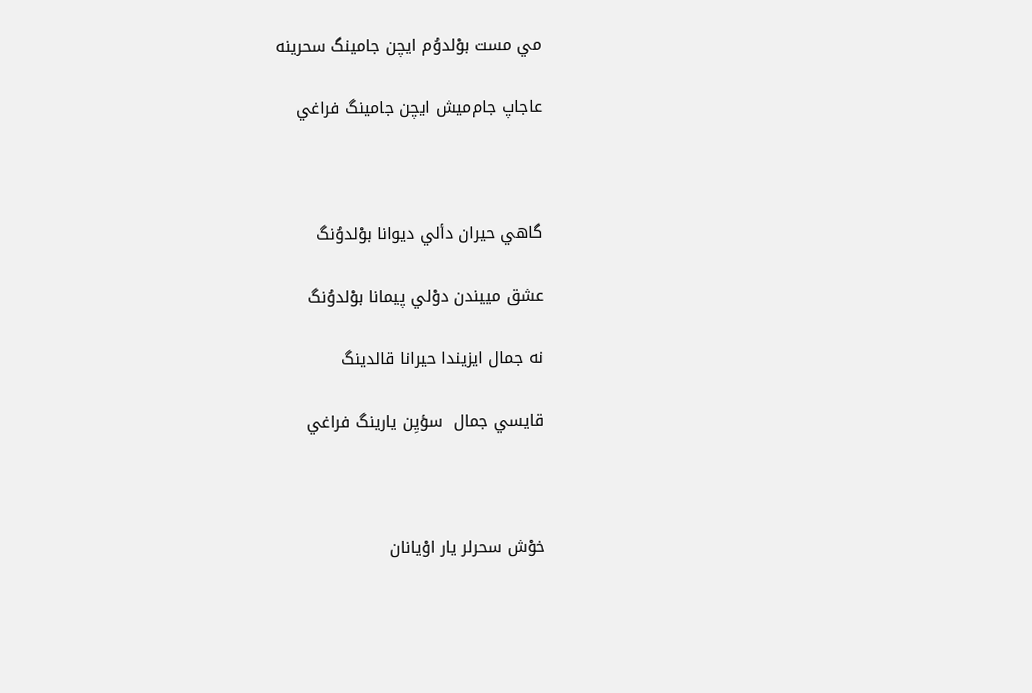مي مست بوْلدوُم ايچن جامينگ سحرينه

عاجاپ جام‌ميش ايچن جامينگ فراغي



گاهي حيران دألي ديوانا بوْلدوُنگ

عشق مييندن دوْلي پيمانا بوْلدوُنگ

نه جمال ايزيندا حيرانا قالدينگ

قايسي جمال  سؤيِن يارينگ فراغي



خوْش سحرلر يار اوْيانان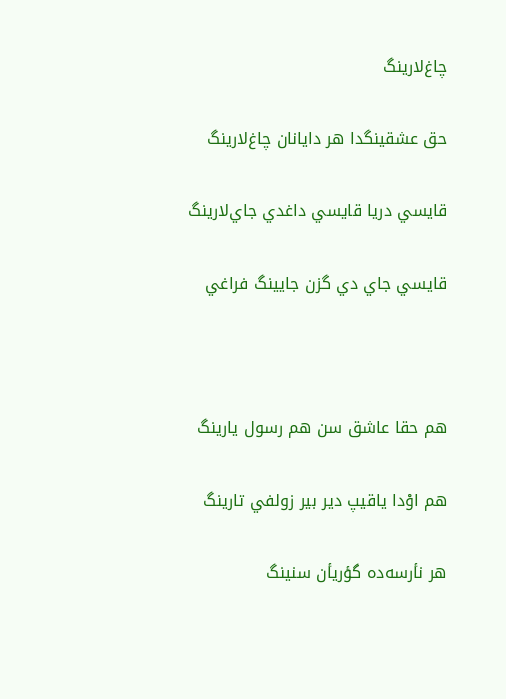چاغ‌لارينگ

حق عشقينگدا هر دايانان چاغ‌لارينگ

قايسي دريا قايسي داغدي جاي‌لارينگ

قايسي جاي دي گزن جايينگ فراغي



هم حقا عاشق سن هم رسول يارينگ

هم اوْدا ياقيپ دير بير زولفي تارينگ

هر نأرسه‌ده گؤريأن سنينگ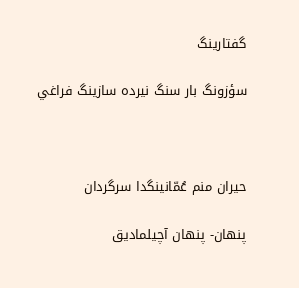گفتارينگ

سؤزونگ بار سنگ نيرده سازينگ فراغي



حيران منم عُمّانينگدا سرگردان

پنهان- پنهان آچيلماديق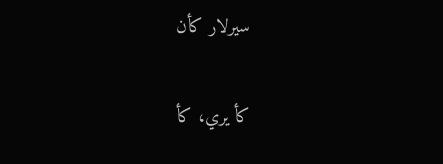سيرلار كأن

كأ يري، كأ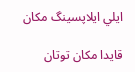ايلي ايلاپسينگ مكان

قايدا مكان توتان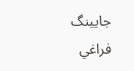جايينگ فراغي